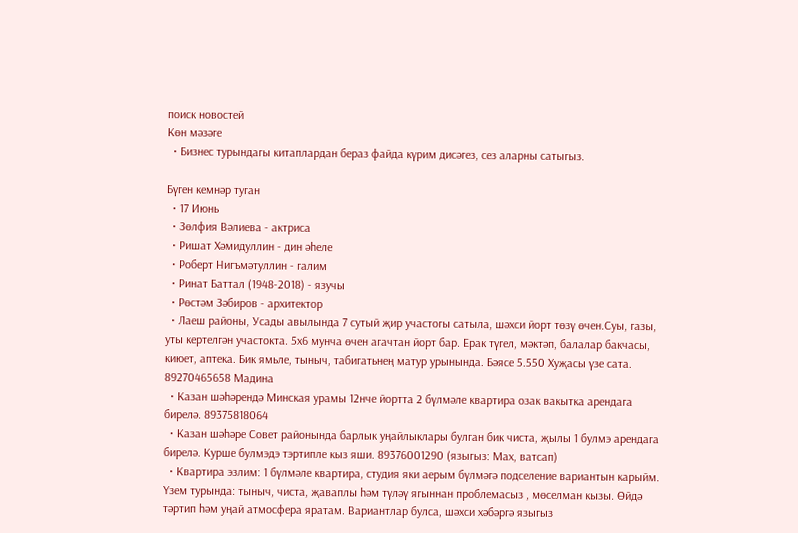поиск новостей
Көн мәзәге
  • Бизнес турындагы китаплардан бераз файда күрим дисәгез, сез аларны сатыгыз.

Бүген кемнәр туган
  • 17 Июнь
  • Зөлфия Вәлиева - актриса
  • Ришат Хәмидуллин - дин әһеле
  • Роберт Нигъмәтуллин - галим
  • Ринат Баттал (1948-2018) - язучы
  • Рөстәм Зәбиров - архитектор
  • Лаеш районы, Усады авылында 7 сутый җир участогы сатыла, шәхси йорт төзү өчен.Суы, газы, уты кертелгән участокта. 5х6 мунча өчен агачтан йорт бар. Ерак түгел, мәктәп, балалар бакчасы, киюет, аптека. Бик ямьле, тыныч, табигатьнең матур урынында. Бәясе 5.550 Хуҗасы үзе сата. 89270465658 Мадина
  • Казан шәһәрендә Минская урамы 12нче йортта 2 бүлмәле квартира озак вакытка арендага бирелә. 89375818064
  • Казан шәһәре Совет районында барлык уңайлыклары булган бик чиста, җылы 1 булмэ арендага бирелә. Курше булмэдэ тэртипле кыз яши. 89376001290 (языгыз: Мах, ватсап)
  • Квартира эзлим: 1 бүлмәле квартира, студия яки аерым бүлмәгә подселение вариантын карыйм. Үзем турында: тыныч, чиста, җаваплы һәм түләү ягыннан проблемасыз , мөселман кызы. Өйдә тәртип һәм уңай атмосфера яратам. Вариантлар булса, шәхси хәбәргә языгыз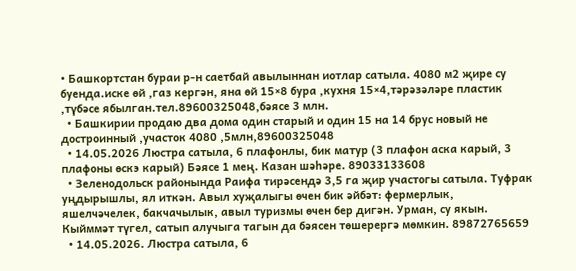• Башкортстан бураи р-н саетбай авылыннан иотлар сатыла. 4080 м2 җире су буенда.иске өй ,газ кергән, яна өй 15×8 бура ,кухня 15×4,тәрәзәләре пластик ,түбәсе ябылган.тел.89600325048,бәясе 3 млн.
  • Башкирии продаю два дома один старый и один 15 на 14 брус новый не достроинный ,участок 4080 ,5млн,89600325048
  • 14.05.2026 Люстра сатыла, 6 плафонлы, бик матур (3 плафон аска карый, 3 плафоны өскэ карый) Бәясе 1 мең. Казан шәһәре. 89033133608
  • Зеленодольск районында Раифа тирәсендә 3,5 га җир участогы сатыла. Туфрак уңдырышлы, ял иткән. Авыл хуҗалыгы өчен бик әйбәт: фермерлык, яшелчәчелек, бакчачылык, авыл туризмы өчен бер дигән. Урман, су якын. Кыйммәт түгел, сатып алучыга тагын да бәясен төшерергә мөмкин. 89872765659
  • 14.05.2026. Люстра сатыла, 6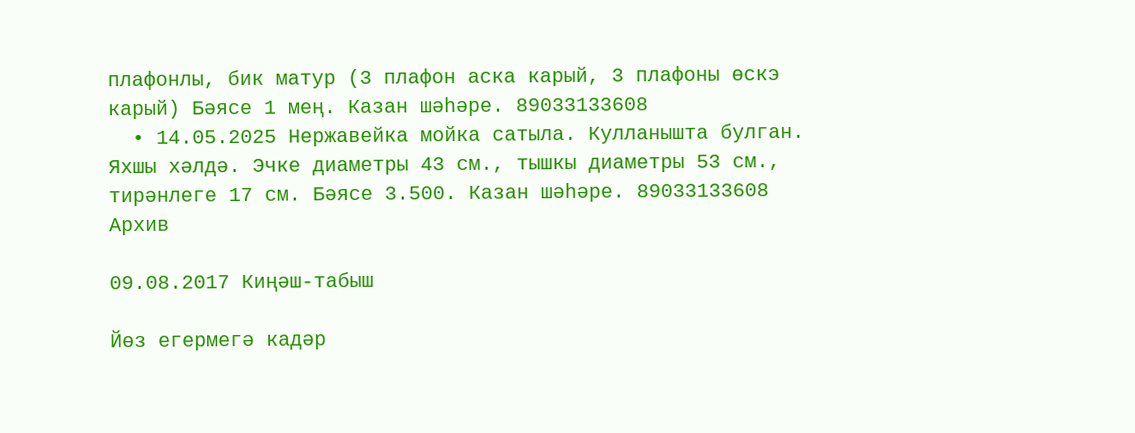плафонлы, бик матур (3 плафон аска карый, 3 плафоны өскэ карый) Бәясе 1 мең. Казан шәһәре. 89033133608
  • 14.05.2025 Нержавейка мойка сатыла. Кулланышта булган. Яхшы хәлдә. Эчке диаметры 43 см., тышкы диаметры 53 см., тирәнлеге 17 см. Бәясе 3.500. Казан шәһәре. 89033133608
Архив

09.08.2017 Киңәш-табыш

Йөз егермегә кадәр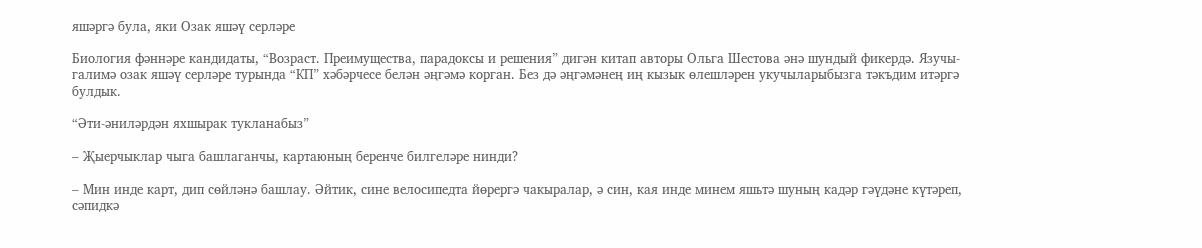яшәргә була, яки Озак яшәү серләре

Биология фәннәре кандидаты, “Возраст. Преимущества, парадоксы и решения” дигән китап авторы Ольга Шестова әнә шундый фикердә. Язучы-галимә озак яшәү серләре турында “КП” хәбәрчесе белән әңгәмә корган. Без дә әңгәмәнең иң кызык өлешләрен укучыларыбызга тәкъдим итәргә булдык.

“Әти-әниләрдән яхшырак тукланабыз”

– Җыерчыклар чыга башлаганчы, картаюның беренче билгеләре нинди?

– Мин инде карт, дип сөйләнә башлау. Әйтик, сине велосипедта йөрергә чакыралар, ә син, кая инде минем яшьтә шуның кадәр гәүдәне күтәреп,  сәпидкә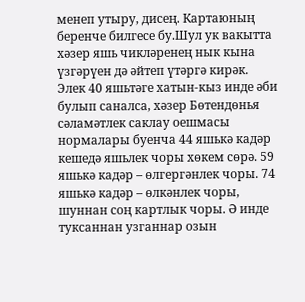менеп утыру, дисең. Картаюның беренче билгесе бу.Шул ук вакытта хәзер яшь чикләренең нык кына үзгәрүен дә әйтеп үтәргә кирәк. Элек 40 яшьтәге хатын-кыз инде әби булып саналса, хәзер Бөтендөнья сәламәтлек саклау оешмасы нормалары буенча 44 яшькә кадәр  кешедә яшьлек чоры хөкем сөрә. 59 яшькә кадәр – өлгергәнлек чоры. 74 яшькә кадәр – өлкәнлек чоры, шуннан соң картлык чоры. Ә инде туксаннан узганнар озын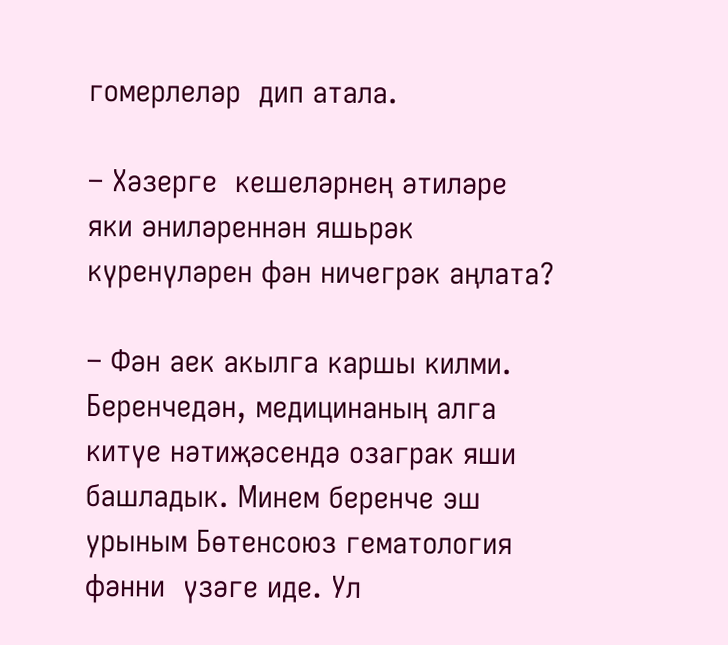гомерлеләр  дип атала.

– Хәзерге  кешеләрнең әтиләре   яки әниләреннән яшьрәк күренүләрен фән ничегрәк аңлата?

– Фән аек акылга каршы килми. Беренчедән, медицинаның алга китүе нәтиҗәсендә озаграк яши башладык. Минем беренче эш урыным Бөтенсоюз гематология фәнни  үзәге иде. Ул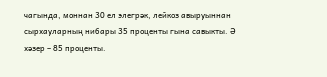чагында, моннан 30 ел элегрәк, лейкоз авыруыннан сырхауларның нибары 35 проценты гына савыкты. Ә хәзер – 85 проценты.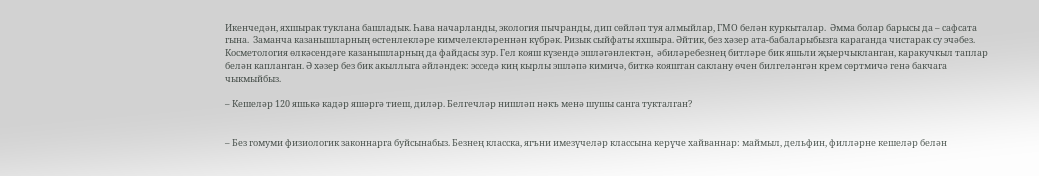Икенчедән, яхшырак туклана башладык. Һава начарланды, экология пычранды, дип сөйләп туя алмыйлар, ГМО белән куркыталар.  Әмма болар барысы да – сафсата гына.  Заманча казанышларның өстенлекләре кимчелекләреннән күбрәк. Ризык сыйфаты яхшыра. Әйтик, без хәзер ата-бабаларыбызга караганда чистарак су эчәбез. Косметология өлкәсендәге казанышларның да файдасы зур. Гел кояш күзендә эшләгәнлектән,  әбиләребезнең битләре бик яшьли җыерчыкланган, каракучкыл таплар белән капланган. Ә хәзер без бик акыллыга әйләндек: эсседә киң кырлы эшләпә кимичә, биткә кояштан саклану өчен билгеләнгән крем сөртмичә генә бакчага  чыкмыйбыз.

– Кешеләр 120 яшькә кадәр яшәргә тиеш, диләр. Белгечләр нишләп нәкъ менә шушы санга тукталган?


– Без гомуми физиологик законнарга буйсынабыз. Безнең класска, ягъни имезүчеләр классына керүче хайваннар: маймыл, дельфин, филләрне кешеләр белән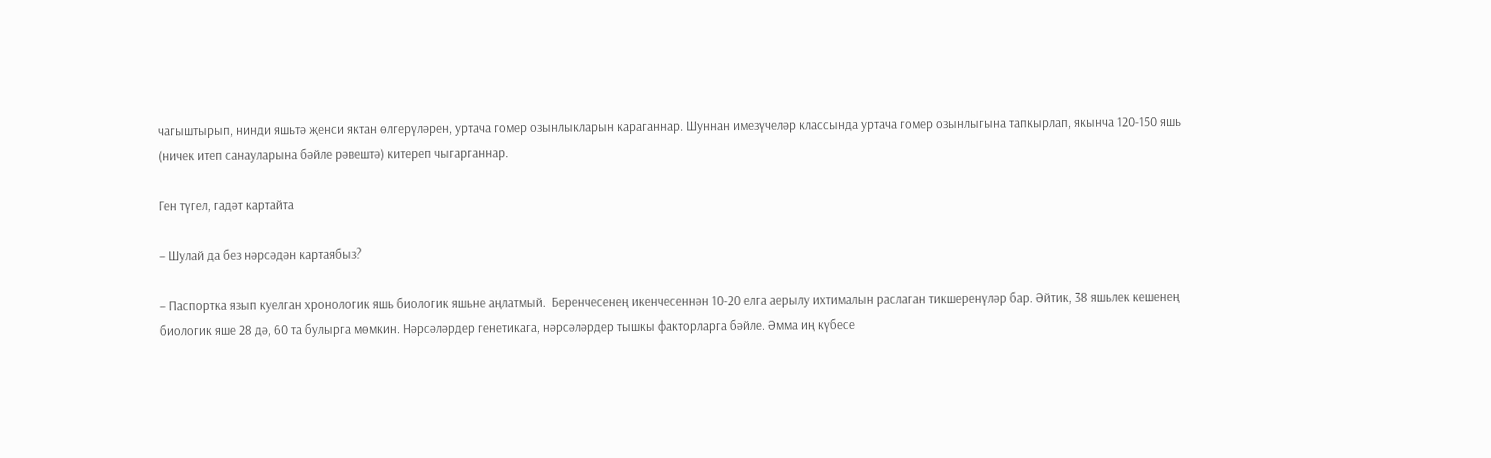чагыштырып, нинди яшьтә җенси яктан өлгерүләрен, уртача гомер озынлыкларын караганнар. Шуннан имезүчеләр классында уртача гомер озынлыгына тапкырлап, якынча 120-150 яшь (ничек итеп санауларына бәйле рәвештә) китереп чыгарганнар.

Ген түгел, гадәт картайта

– Шулай да без нәрсәдән картаябыз?

– Паспортка язып куелган хронологик яшь биологик яшьне аңлатмый.  Беренчесенең икенчесеннән 10-20 елга аерылу ихтималын раслаган тикшеренүләр бар. Әйтик, 38 яшьлек кешенең биологик яше 28 дә, 60 та булырга мөмкин. Нәрсәләрдер генетикага, нәрсәләрдер тышкы факторларга бәйле. Әмма иң күбесе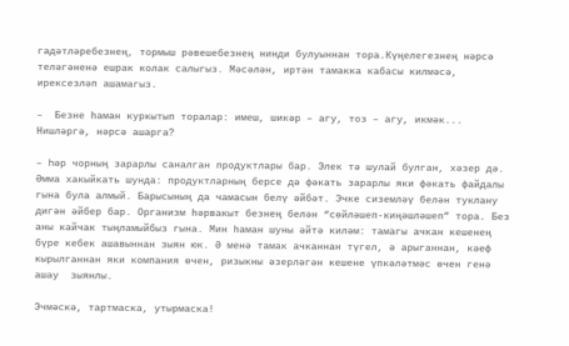гадәтләребезнең, тормыш рәвешебезнең нинди булуыннан тора.Күңелегезнең нәрсә теләгәненә ешрак колак салыгыз. Мәсәлән, иртән тамакка кабасы килмәсә, ирексезләп ашамагыз.

–  Безне һаман куркытып торалар: имеш, шикәр – агу, тоз – агу, икмәк... Нишләргә, нәрсә ашарга?

– Һәр чорның зарарлы саналган продуктлары бар. Элек тә шулай булган, хәзер дә.  Әмма хакыйкать шунда: продуктларның берсе дә фәкать зарарлы яки фәкать файдалы гына була алмый. Барысының да чамасын белү әйбәт. Эчке сиземләү белән туклану  дигән әйбер бар. Организм һәрвакыт безнең белән “сөйләшеп-киңәшләшеп” тора. Без аны кайчак тыңламыйбыз гына. Мин һаман шуны әйтә киләм: тамагы ачкан кешенең бүре кебек ашавыннан зыян юк. Ә менә тамак ачканнан түгел, ә арыганнан, кәеф кырылганнан яки компания өчен, ризыкны әзерләгән кешене үпкәләтмәс өчен генә ашау  зыянлы.

Эчмәскә, тартмаска, утырмаска!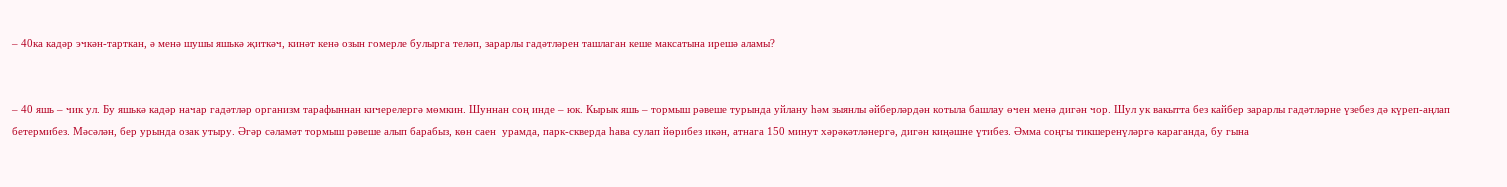– 40ка кадәр эчкән-тарткан, ә менә шушы яшькә җиткәч, кинәт кенә озын гомерле булырга теләп, зарарлы гадәтләрен ташлаган кеше максатына ирешә аламы?


– 40 яшь – чик ул. Бу яшькә кадәр начар гадәтләр организм тарафыннан кичерелергә мөмкин. Шуннан соң инде – юк. Кырык яшь – тормыш рәвеше турында уйлану һәм зыянлы әйберләрдән котыла башлау өчен менә дигән чор. Шул ук вакытта без кайбер зарарлы гадәтләрне үзебез дә күреп-аңлап бетермибез. Мәсәлән, бер урында озак утыру. Әгәр сәламәт тормыш рәвеше алып барабыз, көн саен  урамда, парк-скверда һава сулап йөрибез икән, атнага 150 минут хәрәкәтләнергә, дигән киңәшне үтибез. Әмма соңгы тикшеренүләргә караганда, бу гына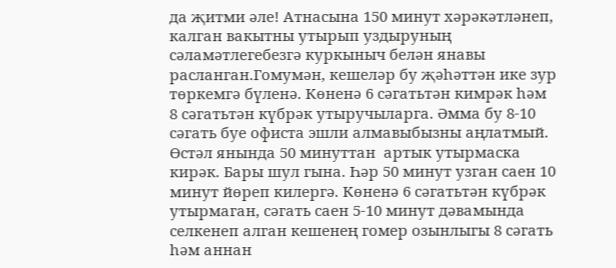да җитми әле! Атнасына 150 минут хәрәкәтләнеп, калган вакытны утырып уздыруның сәламәтлегебезгә куркыныч белән янавы расланган.Гомумән, кешеләр бу җәһәттән ике зур төркемгә бүленә. Көненә 6 сәгатьтән кимрәк һәм 8 сәгатьтән күбрәк утыручыларга. Әмма бу 8-10 сәгать буе офиста эшли алмавыбызны аңлатмый. Өстәл янында 50 минуттан  артык утырмаска кирәк. Бары шул гына. Һәр 50 минут узган саен 10 минут йөреп килергә. Көненә 6 сәгатьтән күбрәк утырмаган, сәгать саен 5-10 минут дәвамында селкенеп алган кешенең гомер озынлыгы 8 сәгать һәм аннан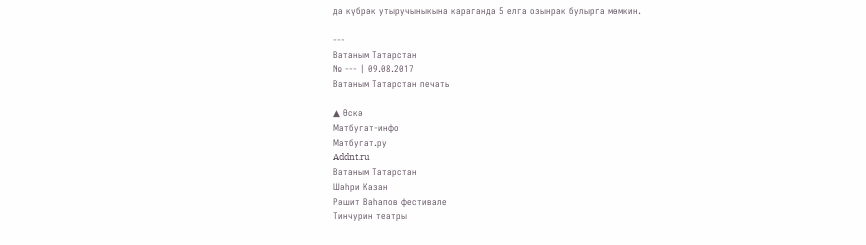да күбрәк утыручыныкына караганда 5 елга озынрак булырга мөмкин.

---
Ватаным Татарстан
№ --- | 09.08.2017
Ватаным Татарстан печать

▲ Өскә
Матбугат-инфо
Матбугат.ру
Addnt.ru
Ватаным Татарстан
Шәһри Казан
Рәшит Ваһапов фестивале
Тинчурин театры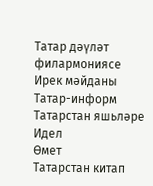Татар дәүләт филармониясе
Ирек мәйданы
Татар-информ
Татарстан яшьләре
Идел
Өмет
Татарстан китап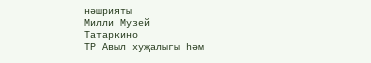нәшрияты
Милли Музей
Татаркино
ТР Авыл хуҗалыгы һәм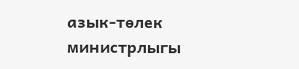азык-төлек министрлыгы